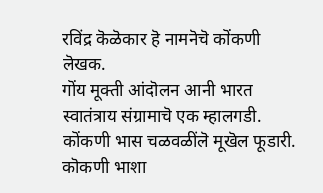रविंद्र कॆळॆकार हॆ नामनॆचॆ कॊंकणी लॆखक.
गॊंय मूक्ती आंदॊलन आनी भारत स्वातंत्राय संग्रामाचॆ एक म्हालगडी. कॊंकणी भास चळवळींलॆ मूखॆल फूडारी. कॊकणी भाशा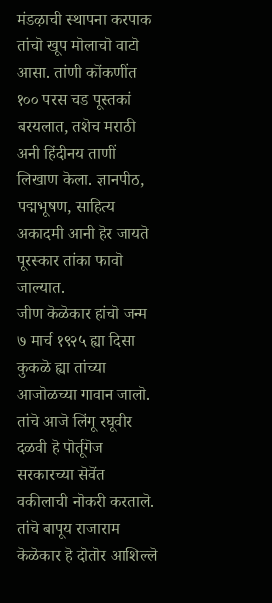मंडऴाची स्थापना करपाक तांचॊ खूप मॊलाचॊ वाटॊ आसा. तांणी कॊंकणींत १०० परस चड पूस्तकां बरयलात, तशॆच मराठी अनी हिंदीनय ताणीं लिखाण कॆला. ज्ञानपीठ, पद्मभूषण, साहित्य अकादमी आनी हॆर जायतॆ पूरस्कार तांका फावॊ जाल्यात.
जीण कॆळॆकार हांचॊ जन्म ७ मार्च १९२५ ह्या दिसा कुकळॆ ह्या तांच्या आजॊळच्या गावान जालॊ. तांचॆ आजॆ लिंगू रघूवीर दळवी हॆ पॊर्तूगॆज सरकारच्या सॆवॆंत वकीलाची नॊकरी करतालॆ. तांचॆ बापूय राजाराम कॆळॆकार हॆ दॊतॊर आशिल्लॆ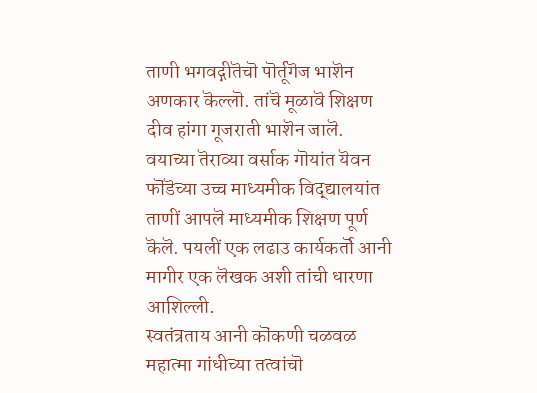ताणी भगवद्गीतॆचॊ पॊर्तूगॆज भाशॆन अणकार कॆल्लॊ. तांचॆ मूळावॆ शिक्षण दीव हांगा गूजराती भाशॆन जालॆ. वयाच्या तॆराव्या वर्साक गॊयांत यॆवन फॊंडॆच्या उच्च माध्यमीक विद्द्यालयांत ताणीं आपलॆ माध्यमीक शिक्षण पूर्ण कॆलॆ. पयलीं एक लढाउ कार्यकर्तॊ आनी मागीर एक लॆखक अशी तांची धारणा आशिल्ली.
स्वतंत्रताय आनी कॊंकणी चळवळ महात्मा गांधीच्या तत्वांचॊ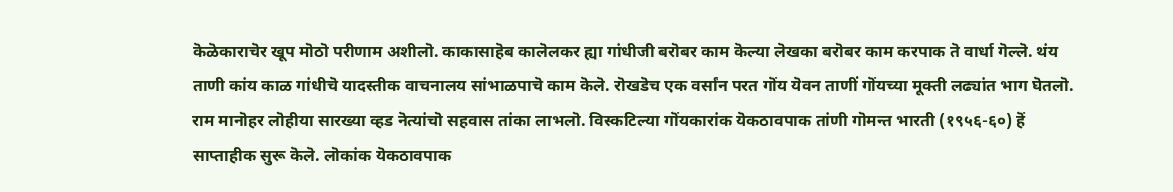कॆळॆकाराचॆर खूप मॊठॊ परीणाम अशीलॊ. काकासाहॆब कालॆलकर ह्या गांधीजी बरॊबर काम कॆल्या लॆखका बरॊबर काम करपाक तॆ वार्धा गॆल्लॆ. थंय ताणी कांय काळ गांधीचॆ यादस्तीक वाचनालय सांभाळपाचॆ काम कॆलॆ. रॊखडॆच एक वर्सांन परत गॊंय यॆवन ताणीं गॊंयच्या मूक्ती लढ्यांत भाग घॆतलॊ. राम मानॊहर लॊहीया सारख्या व्हड नॆत्यांचॊ सहवास तांका लाभलॊ. विस्कटिल्या गॊंयकारांक यॆकठावपाक तांणी गॊमन्त भारती (१९५६-६०) हॆं साप्ताहीक सुरू कॆलॆ. लॊकांक यॆकठावपाक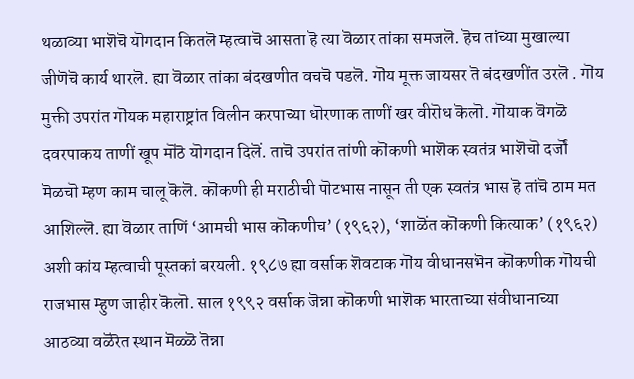थळाव्या भाशॆचॆ यॊगदान कितलॆ म्हत्वाचॆ आसता हॆ त्या वॆळार तांका समजलॆ. हॆच तांच्या मुखाल्या जीणॆचॆ कार्य थारलॆ. ह्या वॆळार तांका बंदखणीत वचचॆ पडलॆ. गॊंय मूक्त जायसर तॆ बंदखणींत उरलॆ . गॊंय मुक्ती उपरांत गॊंयक महाराष्ट्रांत विलीन करपाच्या धॊरणाक ताणीं खर वीरॊध कॆलॊ. गॊंयाक वॆगळॆ दवरपाकय ताणीं खूप मॊठॆ यॊगदान दिलॆं. ताचॆ उपरांत तांणी कॊंकणी भाशॆक स्वतंत्र भाशॆचॊ दर्जॊ मॆळचॊ म्हण काम चालू कॆलॆ. कॊंकणी ही मराठीची पॊटभास नासून ती एक स्वतंत्र भास हॆ तांचॆ ठाम मत आशिल्लॆ. ह्या वॆळार ताणिं ‘आमची भास कॊंकणीच’ (१९६२), ‘शाळॆंत कॊंकणी कित्याक’ (१९६२) अशी कांय म्हत्वाची पूस्तकां बरयली. १९८७ ह्या वर्साक शॆवटाक गॊंय वीधानसभॆन कॊंकणीक गॊंयची राजभास म्हुण जाहीर कॆलॊ. साल १९९२ वर्साक जॆन्ना कॊंकणी भाशॆक भारताच्या संवीधानाच्या आठव्या वळॆरॆत स्थान मॆळ्ळॆ तॆन्ना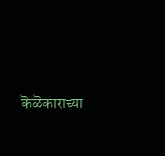कॆळॆकाराच्या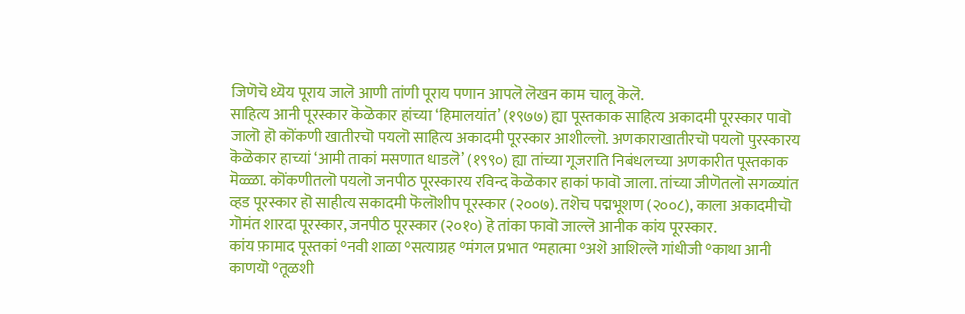जिणॆचॆ ध्यॆय पूराय जालॆ आणी तांणी पूराय पणान आपलॆ लॆखन काम चालू कॆलॆ.
साहित्य आनी पूरस्कार कॆळॆकार हांच्या ‘हिमालयांत’ (१९७७) ह्या पूस्तकाक साहित्य अकादमी पूरस्कार पावॊ जालॊ हॊ कॊंकणी खातीरचॊ पयलॊ साहित्य अकादमी पूरस्कार आशील्लॊ. अणकाराखातीरचॊ पयलॊ पुरस्कारय कॆळॆकार हाच्यां ‘आमी ताकां मसणात धाडलॆ’ (१९९०) ह्या तांच्या गूजराति निबंधलच्या अणकारीत पूस्तकाक मॆळ्ळा. कॊंकणीतलॊ पयलॊ जनपीठ पूरस्कारय रविन्द कॆळॆकार हाकां फावॊ जाला. तांच्या जीणॆतलॊ सगळ्यांत व्हड पूरस्कार हॊ साहीत्य सकादमी फॆलॊशीप पूरस्कार (२००७). तशॆच पद्मभूशण (२००८), काला अकादमीचॊ गॊमंत शारदा पूरस्कार, जनपीठ पूरस्कार (२०१०) हॆ तांका फावॊ जाल्लॆ आनीक कांय पूरस्कार.
कांय फ़ामाद पूस्तकां °नवी शाळा °सत्याग्रह °मंगल प्रभात °महात्मा °अशॆ आशिल्लॆ गांधीजी °काथा आनी काणयॊ °तूळशी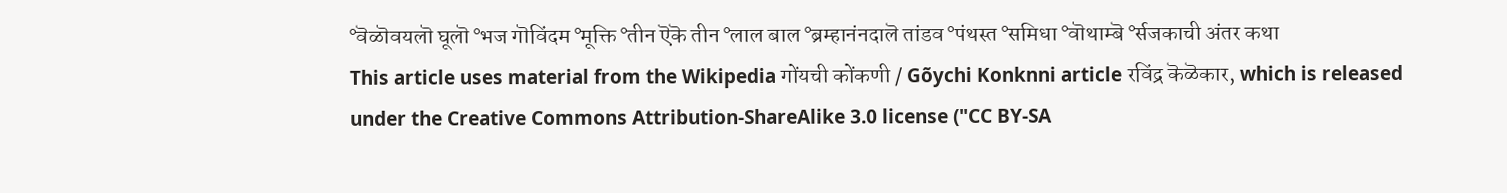°वॆळॊवयलॊ घूलॊ °भज गॊविंदम °मूक्ति °तीन ऎकॆ तीन °लाल बाल °ब्रम्हानंनदालॆ तांडव °पंथस्त °समिधा °वॊथाम्बॆ °र्सजकाची अंतर कथा
This article uses material from the Wikipedia गोंयची कोंकणी / Gõychi Konknni article रविंद्र कॆळॆकार, which is released under the Creative Commons Attribution-ShareAlike 3.0 license ("CC BY-SA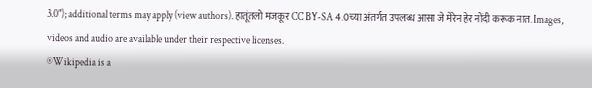3.0"); additional terms may apply (view authors). हातूंतलो मजकूर CC BY-SA 4.0च्या अंतर्गत उपलब्ध आसा जे मेरेन हेर नोंदी करूक नात. Images, videos and audio are available under their respective licenses.
®Wikipedia is a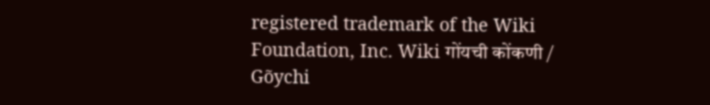registered trademark of the Wiki Foundation, Inc. Wiki गोंयची कोंकणी / Gõychi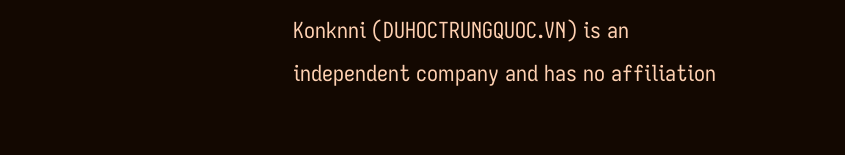Konknni (DUHOCTRUNGQUOC.VN) is an independent company and has no affiliation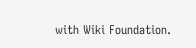with Wiki Foundation.